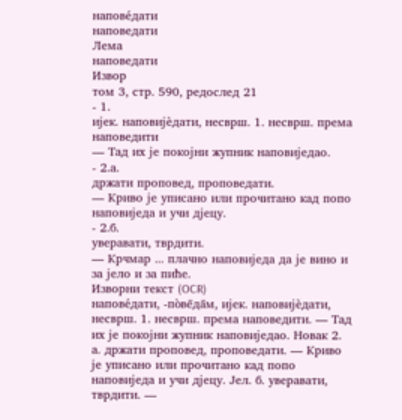напове́дати
наповедати
Лема
наповедати
Извор
том 3, стр. 590, редослед 21
- 1.
ијек. наповијѐдати, несврш. 1. несврш. према наповедити
— Тад их је покојни жупник наповиједао.
- 2.а.
држати проповед, проповедати.
— Криво је уписано или прочитано кад попо наповиједа и учи дјецу.
- 2.б.
уверавати, тврдити.
— Крчмар ... плачно наповиједа да је вино и за јело и за пиће.
Изворни текст (OCR)
напове́дати, -по̀ве̄да̄м, ијек. наповијѐдати, несврш. 1. несврш. према наповедити. — Тад их је покојни жупник наповиједао. Новак 2. а. држати проповед, проповедати. — Криво је уписано или прочитано кад попо наповиједа и учи дјецу. Јел. б. уверавати, тврдити. —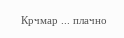Крчмар ... плачно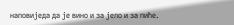наповиједа да је вино и за јело и за пиће.